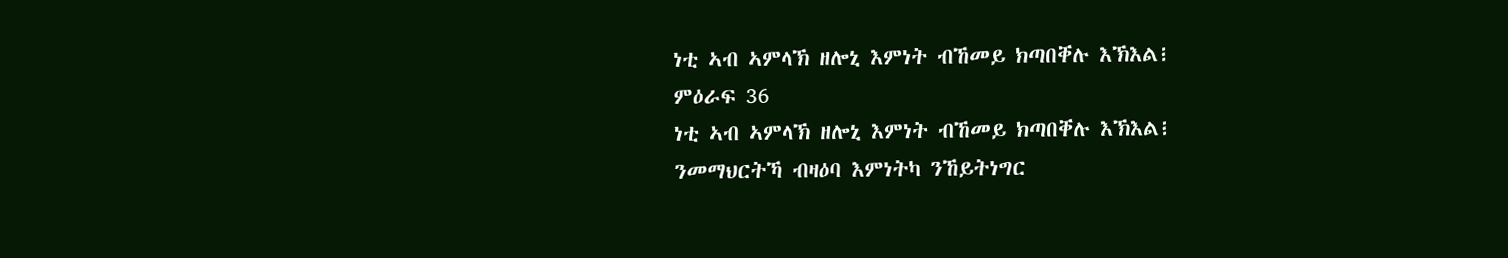ነቲ ኣብ ኣምላኽ ዘሎኒ እምነት ብኸመይ ክጣበቐሉ እኽእል፧
ምዕራፍ 36
ነቲ ኣብ ኣምላኽ ዘሎኒ እምነት ብኸመይ ክጣበቐሉ እኽእል፧
ንመማህርትኻ ብዛዕባ እምነትካ ንኸይትነግር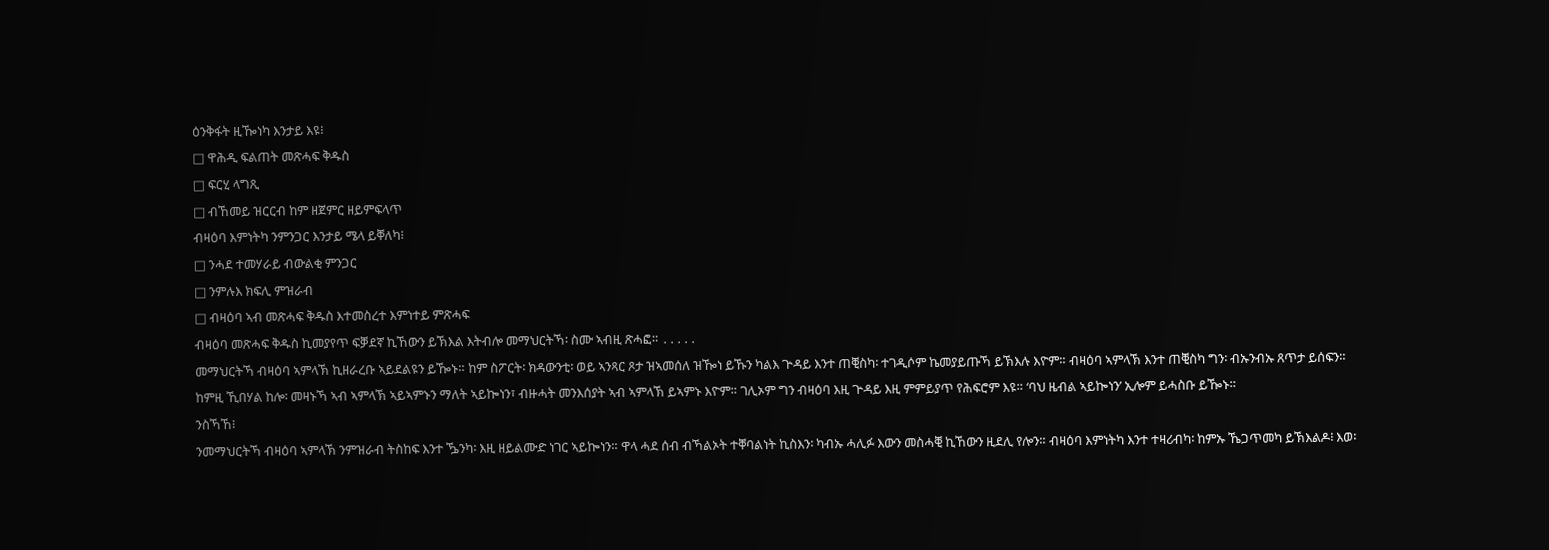ዕንቅፋት ዚዀነካ እንታይ እዩ፧
□ ዋሕዲ ፍልጠት መጽሓፍ ቅዱስ
□ ፍርሂ ላግጺ
□ ብኸመይ ዝርርብ ከም ዘጀምር ዘይምፍላጥ
ብዛዕባ እምነትካ ንምንጋር እንታይ ሜላ ይቐለካ፧
□ ንሓደ ተመሃራይ ብውልቂ ምንጋር
□ ንምሉእ ክፍሊ ምዝራብ
□ ብዛዕባ ኣብ መጽሓፍ ቅዱስ እተመስረተ እምነተይ ምጽሓፍ
ብዛዕባ መጽሓፍ ቅዱስ ኪመያየጥ ፍቓደኛ ኪኸውን ይኽእል እትብሎ መማህርትኻ፡ ስሙ ኣብዚ ጽሓፎ። ․․․․․
መማህርትኻ ብዛዕባ ኣምላኽ ኪዘራረቡ ኣይደልዩን ይዀኑ። ከም ስፖርት፡ ክዳውንቲ፡ ወይ ኣንጻር ጾታ ዝኣመሰለ ዝዀነ ይኹን ካልእ ጕዳይ እንተ ጠቒስካ፡ ተገዲሶም ኬመያይጡኻ ይኽእሉ እዮም። ብዛዕባ ኣምላኽ እንተ ጠቒስካ ግን፡ ብኡንብኡ ጸጥታ ይሰፍን።
ከምዚ ኺበሃል ከሎ፡ መዛኑኻ ኣብ ኣምላኽ ኣይኣምኑን ማለት ኣይኰነን፣ ብዙሓት መንእሰያት ኣብ ኣምላኽ ይኣምኑ እዮም። ገሊኦም ግን ብዛዕባ እዚ ጕዳይ እዚ ምምይያጥ የሕፍሮም እዩ። ‘ባህ ዜብል ኣይኰነን’ ኢሎም ይሓስቡ ይዀኑ።
ንስኻኸ፧
ንመማህርትኻ ብዛዕባ ኣምላኽ ንምዝራብ ትስከፍ እንተ ዄንካ፡ እዚ ዘይልሙድ ነገር ኣይኰነን። ዋላ ሓደ ሰብ ብኻልኦት ተቐባልነት ኪስእን፡ ካብኡ ሓሊፉ እውን መስሓቒ ኪኸውን ዚደሊ የሎን። ብዛዕባ እምነትካ እንተ ተዛሪብካ፡ ከምኡ ኼጋጥመካ ይኽእልዶ፧ እወ፡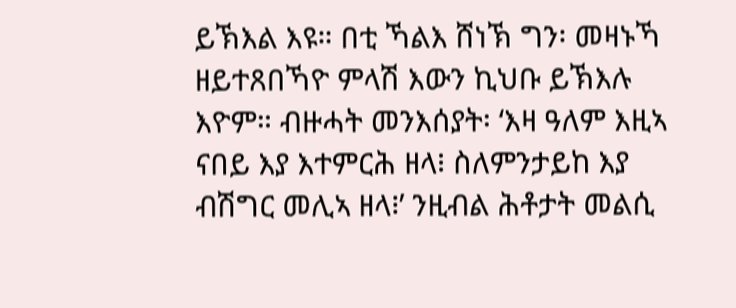ይኽእል እዩ። በቲ ኻልእ ሸነኽ ግን፡ መዛኑኻ ዘይተጸበኻዮ ምላሽ እውን ኪህቡ ይኽእሉ እዮም። ብዙሓት መንእሰያት፡ ‘እዛ ዓለም እዚኣ ናበይ እያ እተምርሕ ዘላ፧ ስለምንታይከ እያ ብሽግር መሊኣ ዘላ፧’ ንዚብል ሕቶታት መልሲ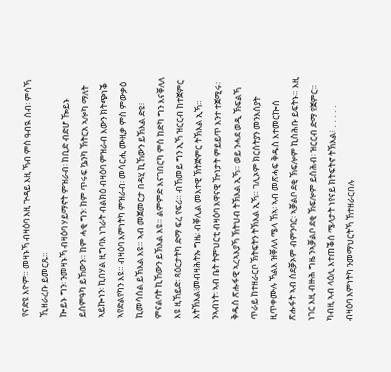የናድዩ እዮም። መዛኑኻ ብዛዕባ እዚ ጕዳይ እዚ ኻብ ምስ ዓብዪ ሰብ፡ ምሳኻ ኺዘራረቡ ይመርጹ።
ኰይኑ ግን፡ ንመዛኑኻ ብዛዕባ ሃይማኖት ምዝራብ፡ ከቢድ ብድሆ ዀይኑ ይስምዓካ ይኸውን። ከም ሓቂ ግን፡ ከም ጥሩፍ ኴንካ ኽትርአ ኣሎካ ማለት ኣይኰነን፡ ኪበሃል ዚግባእ ነገራት ብልክዕ ብዛዕባ ምዝራብ እውን ክትጭነቕ
ኣየድልየካን እዩ። ብዛዕባ እምነትካ ምዝራብ፡ መሳርሒ ሙዚቃ ምስ ምውቃዕ ኪመሳሰል ይኽእል እዩ። ኣብ መጀመርታ በዳሂ ኪኸውን ይኽእል ድዩ፧ ምናልባት ኪኸውን ይኽእል እዩ። ልምምድ እናገበርካ ምስ ከድካ ግን እናቐለለ እዩ ዚኸይድ፡ ጻዕርታትካ ድማ ፍረ የፍሪ። ብኸመይ ግን ኢኻ ዝርርብ ከተጀምር እትኽእል፧መብዛሕትኡ ግዜ፡ ብቐሊል መእተዊ ኽትጅምር ትኽእል ኢኻ። ንኣብነት፡ ኣብ ቤት ትምህርቲ ብዛዕባ እዋናዊ ዅነታት ምይይጥ እንተ ተጀሚሩ፡ ቅዱስ ጽሑፋዊ ኣረኣእያኻ ኽትህብ ትኽእል ኢኻ። ወይ ንሓደ ወዲ ኽፍልኻ ጥራይ ከተዘራርቦ ኽትፍትን ትኽእል ኢኻ። ገሊኦም ክርስትያን መንእሰያት ዚጥቀሙሉ ኻልእ ዝቐለለ ሜላ ኸኣ፡ ኣብ መጽሓፍ ቅዱስ እተመርኰሰ ጽሑፋት ኣብ ሰደቓኦም ብምንባር፡ ኣቓልቦ ደቂ ኽፍሎም ኪስሕቡ ይፍትኑ። እዚ ነገር እዚ ብዙሕ ግዜ ንኣቓልቦ ደቂ ኽፍሎም ይስሕብ፡ ዝርርብ ድማ የጀምር።
ካብዚ ኣብ ላዕሊ እተጠቕሰ ሜላታት ነየናይ ክትፍትኖ ትኽእል፧ ․․․․․
ብዛዕባ እምነትካ ንመማህርትኻ ኸተዘራርበሉ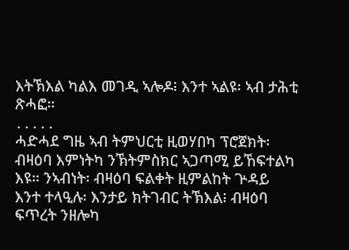እትኽእል ካልእ መገዲ ኣሎዶ፧ እንተ ኣልዩ፡ ኣብ ታሕቲ ጽሓፎ።
․․․․․
ሓድሓደ ግዜ ኣብ ትምህርቲ ዚወሃበካ ፕሮጀክት፡ ብዛዕባ እምነትካ ንኽትምስክር ኣጋጣሚ ይኸፍተልካ እዩ። ንኣብነት፡ ብዛዕባ ፍልቀት ዚምልከት ጕዳይ
እንተ ተላዒሉ፡ እንታይ ክትገብር ትኽእል፧ ብዛዕባ ፍጥረት ንዘሎካ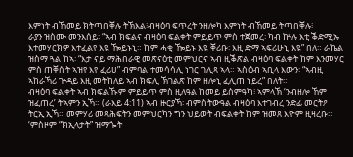እምነት ብኸመይ ክትጣበቐሉ ትኽእል፧ብዛዕባ ፍጥረት ንዘሎካ እምነት ብኸመይ ትጣበቐሉ፧
ራያን ዝስሙ መንእሰይ፡ “ኣብ ክፍልና ብዛዕባ ፍልቀት ምይይጥ ምስ ተጀመረ፡ ካብ ኵሉ እቲ ቕድሚኡ እተመሃርክዎ እተፈልየ እዩ ዀይኑኒ። ከም ሓቂ ዀይኑ እዩ ቐሪቡ፡ እዚ ድማ ኣፍሪሁኒ እዩ” በለ። ራኬል ዝስማ ጓል ከኣ፡ “እታ ናይ ማሕበራዊ መጽናዕቲ መምህርና ኣብ ዚቕጽል ብዛዕባ ፍልቀት ከም እንመሃር ምስ ጠቐሰት ኣዝየ እየ ፈሪሀ” ብምባል ተመሳሳሊ ነገር ገሊጻ ኣላ። ኣስዕብ ኣቢላ እውን፡ “ኣብዚ ኣከራኻሪ ጕዳይ እዚ መትከለይ ኣብ ክፍሊ ኽገልጽ ከም ዘሎኒ ፈሊጠ ነይረ” በለት።
ብዛዕባ ፍልቀት ኣብ ክፍልኹም ምይይጥ ምስ ዚለዓል ከመይ ይስምዓካ፧ ኣምላኽ ‘ንብዘሎ ኸም ዝፈጠረ’ ትኣምን ኢኻ። (ራእይ 4:11) ኣብ ዙርያኻ፡ ብምስትውዓል ብዛዕባ እተገብረ ንድፊ መርትዖ ትርኢ ኢኻ። መምሃሪ መጻሕፍትን መምህርካን ግን ህይወት ብፍልቀት ከም ዝመጸ እዮም ዚዛረቡ። ‘ምስዞም “ክኢላታት” ዝማጐት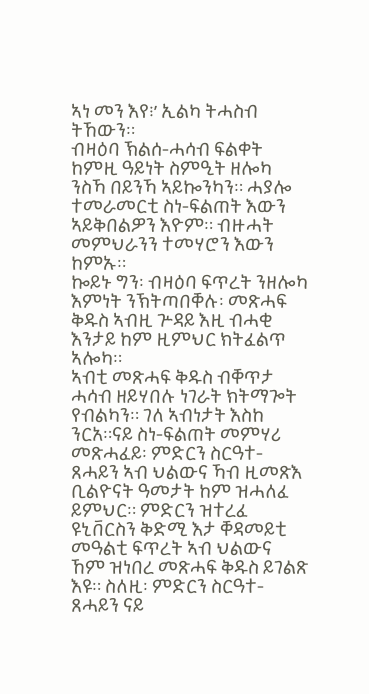ኣነ መን እየ፧’ ኢልካ ትሓስብ ትኸውን።
ብዛዕባ ኽልሰ-ሓሳብ ፍልቀት ከምዚ ዓይነት ስምዒት ዘሎካ ንስኻ በይንኻ ኣይኰንካን። ሓያሎ ተመራመርቲ ስነ-ፍልጠት እውን ኣይቅበልዎን እዮም። ብዙሓት መምህራንን ተመሃሮን እውን ከምኡ።
ኰይኑ ግን፡ ብዛዕባ ፍጥረት ንዘሎካ እምነት ንኽትጣበቐሉ፡ መጽሓፍ ቅዱስ ኣብዚ ጕዳይ እዚ ብሓቂ እንታይ ከም ዚምህር ክትፈልጥ ኣሎካ።
ኣብቲ መጽሓፍ ቅዱስ ብቐጥታ ሓሳብ ዘይሃበሉ ነገራት ክትማጐት የብልካን። ገለ ኣብነታት እስከ ንርአ።ናይ ስነ-ፍልጠት መምሃሪ መጽሓፈይ፡ ምድርን ስርዓተ-ጸሓይን ኣብ ህልውና ኻብ ዚመጽእ ቢልዮናት ዓመታት ከም ዝሓለፈ ይምህር። ምድርን ዝተረፈ ዩኒቨርስን ቅድሚ እታ ቐዳመይቲ መዓልቲ ፍጥረት ኣብ ህልውና ኸም ዝነበረ መጽሓፍ ቅዱስ ይገልጽ እዩ። ስለዚ፡ ምድርን ስርዓተ-ጸሓይን ናይ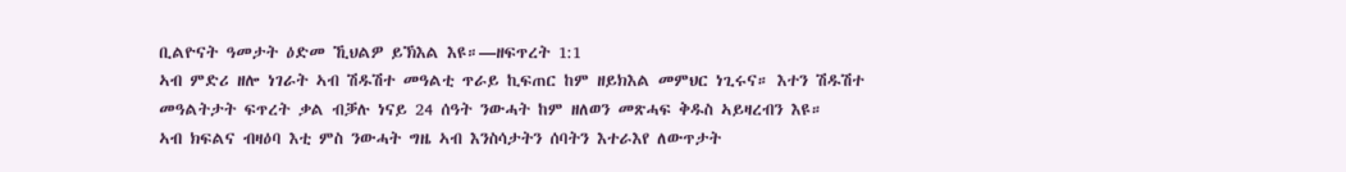ቢልዮናት ዓመታት ዕድመ ኺህልዎ ይኽእል እዩ።—ዘፍጥረት 1:1
ኣብ ምድሪ ዘሎ ነገራት ኣብ ሽዱሽተ መዓልቲ ጥራይ ኪፍጠር ከም ዘይክእል መምህር ነጊሩና። እተን ሽዱሽተ መዓልትታት ፍጥረት ቃል ብቓሉ ነናይ 24 ሰዓት ንውሓት ከም ዘለወን መጽሓፍ ቅዱስ ኣይዛረብን እዩ።
ኣብ ክፍልና ብዛዕባ እቲ ምስ ንውሓት ግዜ ኣብ እንስሳታትን ሰባትን እተራእየ ለውጥታት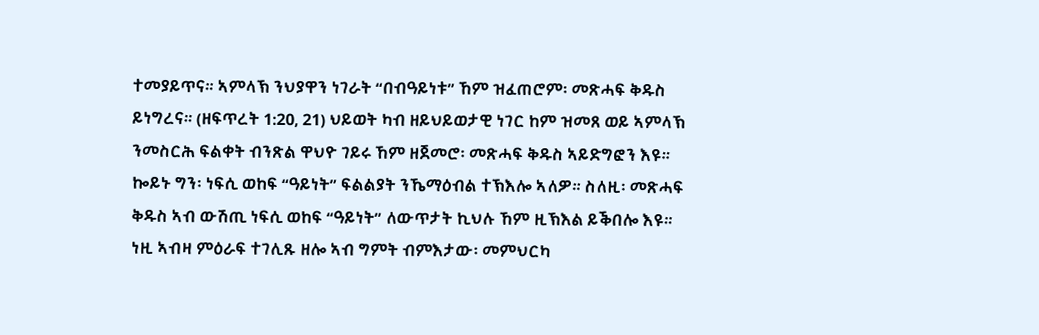ተመያይጥና። ኣምላኽ ንህያዋን ነገራት “በብዓይነቱ” ኸም ዝፈጠሮም፡ መጽሓፍ ቅዱስ ይነግረና። (ዘፍጥረት 1:20, 21) ህይወት ካብ ዘይህይወታዊ ነገር ከም ዝመጸ ወይ ኣምላኽ ንመስርሕ ፍልቀት ብንጽል ዋህዮ ገይሩ ኸም ዘጀመሮ፡ መጽሓፍ ቅዱስ ኣይድግፎን እዩ። ኰይኑ ግን፡ ነፍሲ ወከፍ “ዓይነት” ፍልልያት ንኼማዕብል ተኽእሎ ኣለዎ። ስለዚ፡ መጽሓፍ ቅዱስ ኣብ ውሽጢ ነፍሲ ወከፍ “ዓይነት” ለውጥታት ኪህሉ ኸም ዚኽእል ይቕበሎ እዩ።
ነዚ ኣብዛ ምዕራፍ ተገሊጹ ዘሎ ኣብ ግምት ብምእታው፡ መምህርካ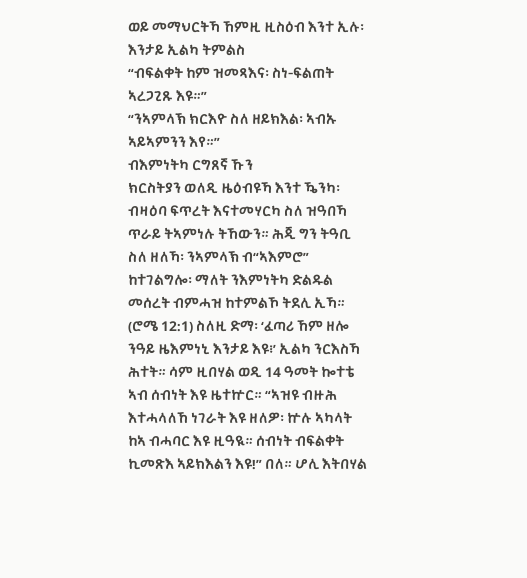ወይ መማህርትኻ ኸምዚ ዚስዕብ እንተ ኢሉ፡ እንታይ ኢልካ ትምልስ
“ብፍልቀት ከም ዝመጻእና፡ ስነ-ፍልጠት ኣረጋጊጹ እዩ።”
“ንኣምላኽ ክርእዮ ስለ ዘይክእል፡ ኣብኡ ኣይኣምንን እየ።”
ብእምነትካ ርግጸኛ ኹን
ክርስትያን ወለዲ ዜዕብዩኻ እንተ ዄንካ፡ ብዛዕባ ፍጥረት እናተመሃርካ ስለ ዝዓበኻ ጥራይ ትኣምነሉ ትኸውን። ሕጂ ግን ትዓቢ ስለ ዘለኻ፡ ንኣምላኽ ብ“ኣእምሮ” ከተገልግሎ፡ ማለት ንእምነትካ ድልዱል መሰረት ብምሓዝ ከተምልኾ ትደሊ ኢኻ። (ሮሜ 12:1) ስለዚ ድማ፡ ‘ፈጣሪ ኸም ዘሎ ንዓይ ዜእምነኒ እንታይ እዩ፧’ ኢልካ ንርእስኻ ሕተት። ሳም ዚበሃል ወዲ 14 ዓመት ኰተቴ ኣብ ሰብነት እዩ ዜተኵር። “ኣዝዩ ብዙሕ እተሓላለኸ ነገራት እዩ ዘለዎ፡ ኵሉ ኣካላት ከኣ ብሓባር እዩ ዚዓዪ። ሰብነት ብፍልቀት ኪመጽእ ኣይክእልን እዩ!” በለ። ሆሊ እትበሃል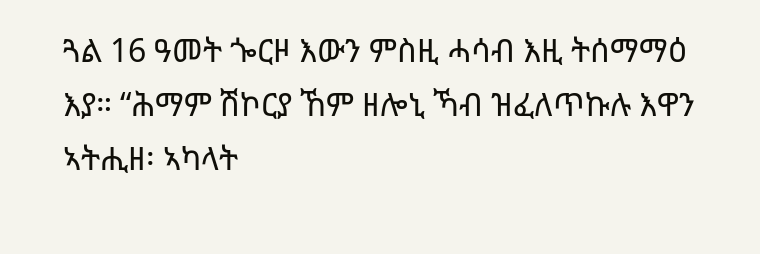ጓል 16 ዓመት ጐርዞ እውን ምስዚ ሓሳብ እዚ ትሰማማዕ እያ። “ሕማም ሽኮርያ ኸም ዘሎኒ ኻብ ዝፈለጥኩሉ እዋን ኣትሒዘ፡ ኣካላት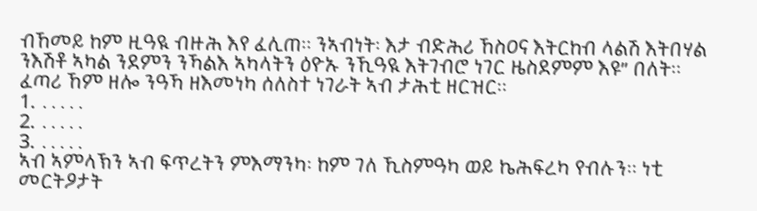ብኸመይ ከም ዚዓዪ ብዙሕ እየ ፈሊጠ። ንኣብነት፡ እታ ብድሕሪ ኸስዐና እትርከብ ላልሽ እትበሃል ንእሽቶ ኣካል ንደምን ንኻልእ ኣካላትን ዕዮኡ ንኺዓዪ እትገብሮ ነገር ዜስደምም እዩ” በለት።
ፈጣሪ ኸም ዘሎ ንዓኻ ዘእመነካ ሰለስተ ነገራት ኣብ ታሕቲ ዘርዝር።
1. ․․․․․
2. ․․․․․
3. ․․․․․
ኣብ ኣምላኽን ኣብ ፍጥረትን ምእማንካ፡ ከም ገለ ኺስምዓካ ወይ ኬሕፍረካ የብሉን። ነቲ መርትዖታት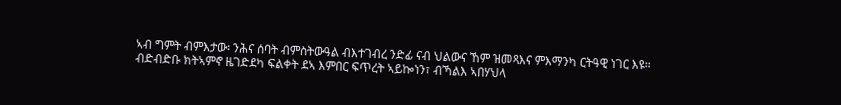ኣብ ግምት ብምእታው፡ ንሕና ሰባት ብምስትውዓል ብእተገብረ ንድፊ ናብ ህልውና ኸም ዝመጻእና ምእማንካ ርትዓዊ ነገር እዩ።
ብድብድቡ ክትኣምኖ ዜገድደካ ፍልቀት ደኣ እምበር ፍጥረት ኣይኰነን፣ ብኻልእ ኣበሃህላ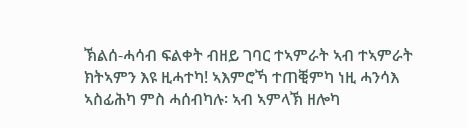ኽልሰ-ሓሳብ ፍልቀት ብዘይ ገባር ተኣምራት ኣብ ተኣምራት ክትኣምን እዩ ዚሓተካ! ኣእምሮኻ ተጠቒምካ ነዚ ሓንሳእ ኣስፊሕካ ምስ ሓሰብካሉ፡ ኣብ ኣምላኽ ዘሎካ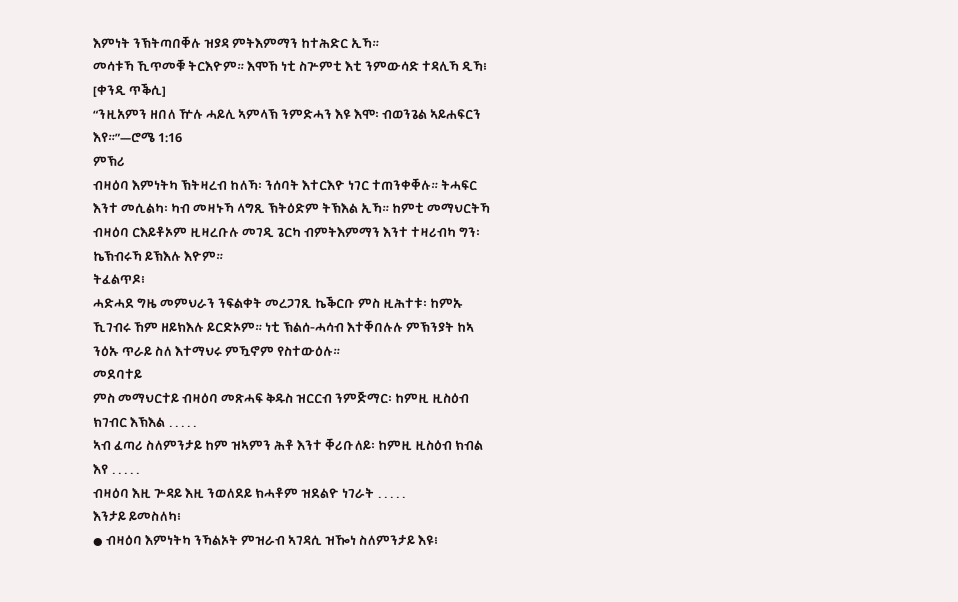እምነት ንኽትጣበቐሉ ዝያዳ ምትእምማን ከተሕድር ኢኻ።
መሳቱኻ ኺጥመቑ ትርእዮም። እሞኸ ነቲ ስጕምቲ እቲ ንምውሳድ ተዳሊኻ ዲኻ፧
[ቀንዲ ጥቕሲ]
“ንዚአምን ዘበለ ዅሉ ሓይሊ ኣምላኽ ንምድሓን እዩ እሞ፡ ብወንጌል ኣይሐፍርን እየ።”—ሮሜ 1:16
ምኽሪ
ብዛዕባ እምነትካ ኽትዛረብ ከለኻ፡ ንሰባት እተርእዮ ነገር ተጠንቀቐሉ። ትሓፍር እንተ መሲልካ፡ ካብ መዛኑኻ ላግጺ ኽትዕድም ትኽእል ኢኻ። ከምቲ መማህርትኻ ብዛዕባ ርእይቶኦም ዚዛረቡሉ መገዲ ጌርካ ብምትእምማን እንተ ተዛሪብካ ግን፡ ኬኽብሩኻ ይኽእሉ እዮም።
ትፈልጥዶ፧
ሓድሓደ ግዜ መምህራን ንፍልቀት መረጋገጺ ኬቕርቡ ምስ ዚሕተቱ፡ ከምኡ ኺገብሩ ኸም ዘይክእሉ ይርድኦም። ነቲ ኽልሰ-ሓሳብ እተቐበሉሉ ምኽንያት ከኣ ንዕኡ ጥራይ ስለ እተማህሩ ምዃኖም የስተውዕሉ።
መደባተይ
ምስ መማህርተይ ብዛዕባ መጽሓፍ ቅዱስ ዝርርብ ንምጅማር፡ ከምዚ ዚስዕብ ክገብር እኽእል ․․․․․
ኣብ ፈጣሪ ስለምንታይ ከም ዝኣምን ሕቶ እንተ ቐሪቡለይ፡ ከምዚ ዚስዕብ ክብል እየ ․․․․․
ብዛዕባ እዚ ጕዳይ እዚ ንወለደይ ክሓቶም ዝደልዮ ነገራት ․․․․․
እንታይ ይመስለካ፧
● ብዛዕባ እምነትካ ንኻልኦት ምዝራብ ኣገዳሲ ዝዀነ ስለምንታይ እዩ፧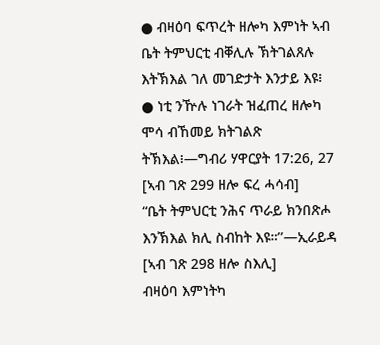● ብዛዕባ ፍጥረት ዘሎካ እምነት ኣብ ቤት ትምህርቲ ብቐሊሉ ኽትገልጸሉ እትኽእል ገለ መገድታት እንታይ እዩ፧
● ነቲ ንዅሉ ነገራት ዝፈጠረ ዘሎካ ሞሳ ብኸመይ ክትገልጽ ትኽእል፧—ግብሪ ሃዋርያት 17:26, 27
[ኣብ ገጽ 299 ዘሎ ፍረ ሓሳብ]
“ቤት ትምህርቲ ንሕና ጥራይ ክንበጽሖ እንኽእል ክሊ ስብከት እዩ።’’—ኢራይዳ
[ኣብ ገጽ 298 ዘሎ ስእሊ]
ብዛዕባ እምነትካ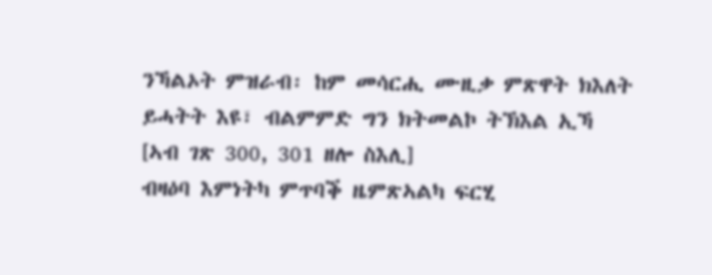ንኻልኦት ምዝራብ፡ ከም መሳርሒ ሙዚቃ ምጽዋት ክእለት ይሓትት እዩ፣ ብልምምድ ግን ክትመልኮ ትኽእል ኢኻ
[ኣብ ገጽ 300, 301 ዘሎ ስእሊ]
ብዛዕባ እምነትካ ምጥባቕ ዜምጽኣልካ ፍርሂ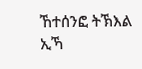ኸተሰንፎ ትኽእል ኢኻ